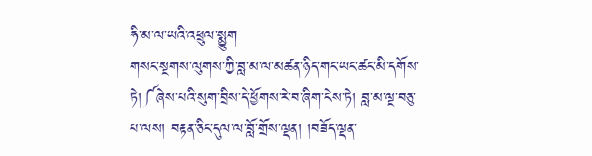ཧི་མ་ལ་ཡའི་འཕྲུལ་སྨྱུག
གསང་སྔགས་ལུགས་ཀྱི་བླ་མ་ལ་མཚན་ཉིད་གང་ཡང་ཚང་མི་དགོས་ཏེ།༼ཞེས་པའི་སུག་བྲིས་དེ་ཕྱོགས་རེ་བ་ཞིག་ངེས་ཏེ། བླ་མ་ལྔ་བཅུ་པ་ལས། བརྟན་ཅིང་དུལ་ལ་བློ་གྲོས་ལྡན། །བཟོད་ལྡན་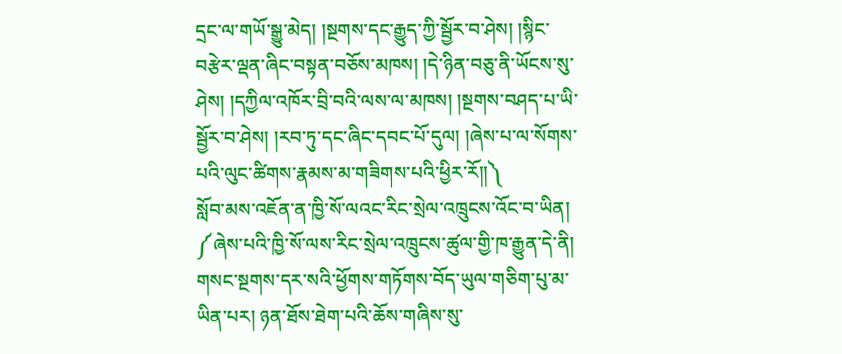དྲང་ལ་གཡོ་སྒྱུ་མེད། །སྔགས་དང་རྒྱུད་ཀྱི་སྦྱོར་བ་ཤེས། །སྙིང་བརྩེར་ལྡན་ཞིང་བསྟན་བཅོས་མཁས། །དེ་ཉིན་བཅུ་ནི་ཡོངས་སུ་ཤེས། །དཀྱིལ་འཁོར་བྲི་བའི་ལས་ལ་མཁས། །སྔགས་བཤད་པ་ཡི་སྦྱོར་བ་ཤེས། །རབ་ཏུ་དང་ཞིང་དབང་པོ་དུལ། །ཞེས་པ་ལ་སོགས་པའི་ལུང་ཚིགས་རྣམས་མ་གཟིགས་པའི་ཕྱིར་རོ།།༽
སློབ་མས་འཇོན་ན་ཁྱི་སོ་ལའང་རིང་སྲེལ་འཁྲུངས་འོང་བ་ཡིན། ༼ཞེས་པའི་ཁྱི་སོ་ལས་རིང་སྲེལ་འཁྲུངས་ཚུལ་གྱི་ཁ་རྒྱུན་དེ་ནི། གསང་སྔགས་དར་སའི་ཕྱོགས་གཏོགས་བོད་ཡུལ་གཅིག་པུ་མ་ཡིན་པར། ཉན་ཐོས་ཐེག་པའི་ཆོས་གཞིས་སུ་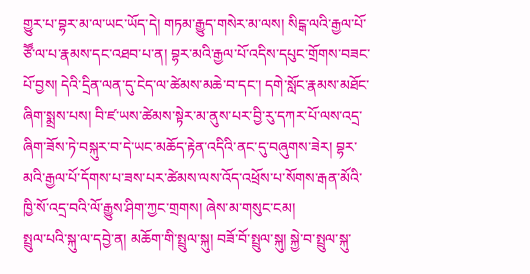གྱུར་པ་བྷར་མ་ལ་ཡང་ཡོད་དེ། གཏམ་རྒྱུད་གསེར་མ་ལས། སིངྒ་ལའི་རྒྱལ་པོ་ཙཽ་ལ་པ་རྣམས་དང་འཐབ་པ་ན། བྷར་མའི་རྒྱལ་པོ་འདིས་དཔུང་གྲོགས་བཟང་པོ་བྱས། དེའི་དྲིན་ལན་དུ་ངེད་ལ་ཚེམས་མཆེ་བ་དང་། དགེ་སློང་རྣམས་མཐོང་ཞིག་སྨྲས་པས། བི་ཛ་ཡས་ཚེམས་སྟེར་མ་ནུས་པར་བྱི་རུ་དཀར་པོ་ལས་འདྲ་ཞིག་ཟོས་ཏེ་བསྐུར་བ་དེ་ཡང་མཆོད་རྟེན་འདིའི་ནང་དུ་བཞུགས་ཟེར། བྷར་མའི་རྒྱལ་པོ་དོགས་པ་ཟས་པར་ཚེམས་ལས་འོད་འཕྲོས་པ་སོགས་རྒན་མོའི་ཁྱི་སོ་འདྲ་བའི་ལོ་རྒྱུས་ཤིག་ཀྱང་གྲགས། ཞེས་མ་གསུང་ངམ།
སྤྲུལ་པའི་སྐུ་ལ་དབྱེ་ན། མཆོག་གི་སྤྲུལ་སྐུ། བཟོ་བོ་སྤྲུལ་སྐུ། སྐྱེ་བ་སྤྲུལ་སྐུ་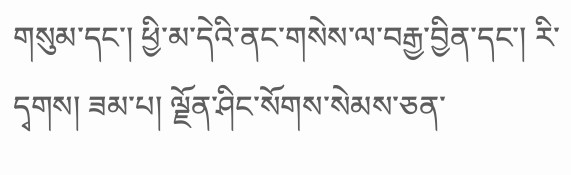གསུམ་དང་། ཕྱི་མ་དེའི་ནང་གསེས་ལ་བརྒྱ་བྱིན་དང་། རི་དྭགས། ཟམ་པ། ལྗོན་ཤིང་སོགས་སེམས་ཅན་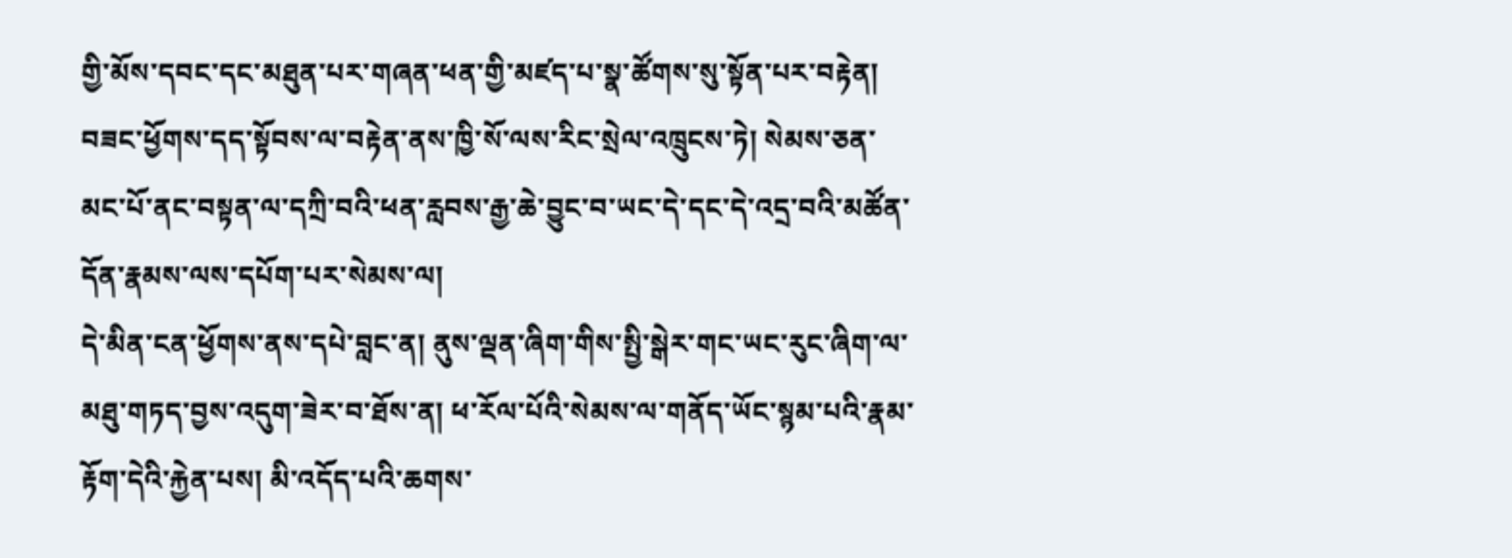གྱི་མོས་དབང་དང་མཐུན་པར་གཞན་ཕན་གྱི་མཛད་པ་སྣ་ཚོགས་སུ་སྟོན་པར་བརྟེན། བཟང་ཕྱོགས་དད་སྟོབས་ལ་བརྟེན་ནས་ཁྱི་སོ་ལས་རིང་སྲེལ་འཁྲུངས་ཏེ། སེམས་ཅན་མང་པོ་ནང་བསྟན་ལ་དཀྲི་བའི་ཕན་རླབས་རྒྱ་ཆེ་བྱུང་བ་ཡང་དེ་དང་དེ་འདྲ་བའི་མཚོན་དོན་རྣམས་ལས་དཔོག་པར་སེམས་ལ།
དེ་མིན་ངན་ཕྱོགས་ནས་དཔེ་བླང་ན། ནུས་ལྡན་ཞིག་གིས་སྤྱི་སྒེར་གང་ཡང་རུང་ཞིག་ལ་མཐུ་གཏད་བྱས་འདུག་ཟེར་བ་ཐོས་ན། ཕ་རོལ་པོའི་སེམས་ལ་གནོད་ཡོང་སྙམ་པའི་རྣམ་རྟོག་དེའི་རྐྱེན་པས། མི་འདོད་པའི་ཆགས་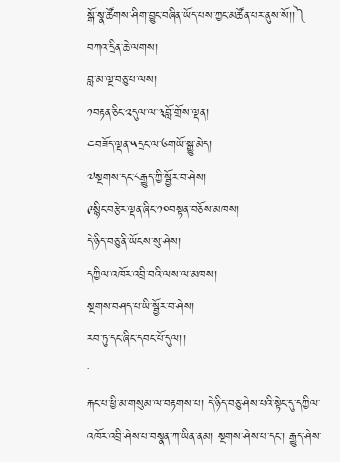སྒོ་སྣ་ཚོགས་ཤིག་བྱུང་བཞིན་ཡོད་པས་ཀྱང་མཚོན་པར་ནུས་སོ།།༽
བཀའ་དྲིན་ཆེ་ལགས།
བླ་མ་ལྔ་བཅུ་པ་ལས།
༡བརྟན་ཅིང་༢དུལ་ལ་༣བློ་གྲོས་ལྡན།
༤བཟོད་ལྡན་༥དྲང་ལ་༦གཡོ་སྒྱུ་མེད།
༧སྔགས་དང་༨རྒྱུད་ཀྱི་སྦྱོར་བ་ཤེས།
༩སྙིང་བརྩེར་ལྡན་ཞིང་༡༠བསྟན་བཅོས་མཁས།
དེ་ཉིད་བཅུ་ནི་ཡོངས་སུ་ཤེས།
དཀྱིལ་འཁོར་འབྲི་བའི་ལས་ལ་མཁས།
སྔགས་བཤད་པ་ཡི་སྦྱོར་བ་ཤེས།
རབ་ཏུ་དང་ཞིང་དབང་པོ་དུལ།།
་
རྐང་པ་ཕྱི་མ་གསུམ་ལ་བརྟགས་པ། དེ་ཉིད་བཅུ་ཤེས་པའི་སྟེང་དུ་དཀྱིལ་འཁོར་འབྲི་ཤེས་པ་བསྣན་ཀ་ཡིན་ནམ། སྔགས་ཤེས་པ་དང་། རྒྱུད་ཤེས་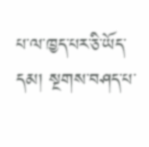པ་ལ་ཁྱད་པར་ཅི་ཡོད་དམ། སྔགས་བཤད་པ་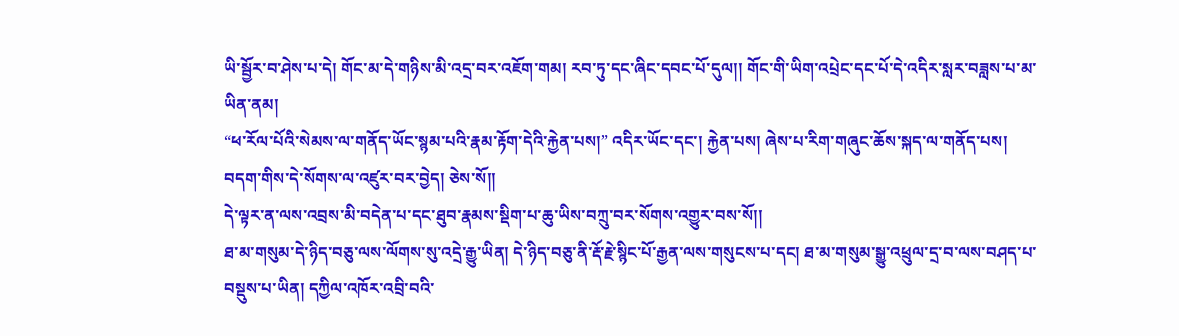ཡི་སྦྱོར་བ་ཤེས་པ་དེ། གོང་མ་དེ་གཉིས་མི་འདྲ་བར་འཇོག་གམ། རབ་ཏུ་དང་ཞིང་དབང་པོ་དུལ།། གོང་གི་ཡིག་འཔྲེང་དང་པོ་དེ་འདིར་སླར་བཟླས་པ་མ་ཡིན་ནམ།
“ཕ་རོལ་པོའི་སེམས་ལ་གནོད་ཡོང་སྙམ་པའི་རྣམ་རྟོག་དེའི་རྐྱེན་པས།” འདིར་ཡོང་དང་། རྐྱེན་པས། ཞེས་པ་རིག་གཞུང་ཆོས་སྐད་ལ་གནོད་པས། བདག་གིས་དེ་སོགས་ལ་འཛུར་བར་བྱེད། ཅེས་སོ།།
དེ་ལྟར་ན་ལས་འབྲས་མི་བདེན་པ་དང་ཐུབ་རྣམས་སྡིག་པ་ཆུ་ཡིས་བཀྲུ་བར་སོགས་འགྱུར་བས་སོ།།
ཐ་མ་གསུམ་དེ་ཉིད་བཅུ་ལས་ལོགས་སུ་འདྲེ་རྒྱུ་ཡིན། དེ་ཉིད་བཅུ་ནི་རྡོ་རྗེ་སྙིང་པོ་རྒྱན་ལས་གསུངས་པ་དང། ཐ་མ་གསུམ་སྒྱུ་འཕྲུལ་དྲ་བ་ལས་བཤད་པ་བསྡུས་པ་ཡིན། དཀྱིལ་འཁོར་འབྲི་བའི་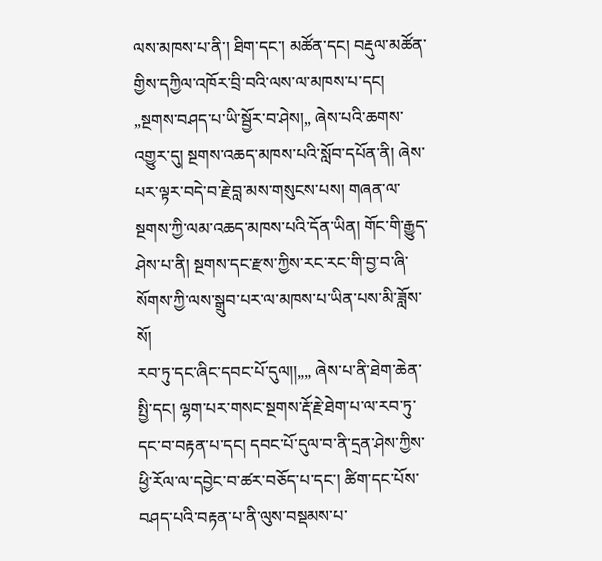ལས་མཁས་པ་ནི་། ཐིག་དང་། མཚོན་དང། བརྡུལ་མཚོན་གྱིས་དཀྱིལ་འཁོར་བྲི་བའི་ལས་ལ་མཁས་པ་དང། „སྔགས་བཤད་པ་ཡི་སྦྱོར་བ་ཤེས།„ ཞེས་པའི་ཆགས་འགྱུར་དུ། སྔགས་འཆད་མཁས་པའི་སློབ་དཔོན་ནི། ཞེས་པར་ལྟར་བདེ་བ་རྗེ་བླ་མས་གསུངས་པས། གཞན་ལ་སྔགས་ཀྱི་ལམ་འཆད་མཁས་པའི་དོན་ཡིན། གོང་གི་རྒྱུད་ཤེས་པ་ནི། སྔགས་དང་རྫས་ཀྱིས་རང་རང་གི་བྱ་བ་ཞི་སོགས་ཀྱི་ལས་སྒྲུབ་པར་ལ་མཁས་པ་ཡིན་པས་མི་ཟློས་སོ།
རབ་ཏུ་དང་ཞིང་དབང་པོ་དུལ།།„„ ཞེས་པ་ནི་ཐེག་ཆེན་སྤྱི་དང། ལྷག་པར་གསང་སྔགས་རྡོ་རྗེ་ཐེག་པ་ལ་རབ་ཏུ་དང་བ་བརྟན་པ་དང། དབང་པོ་དུལ་བ་ནི་དྲན་ཤེས་ཀྱིས་ཕྱི་རོལ་ལ་དབྱེང་བ་ཚར་བཅོད་པ་དང་། ཚིག་དང་པོས་བཤད་པའི་བརྟན་པ་ནི་ལུས་བསྡམས་པ་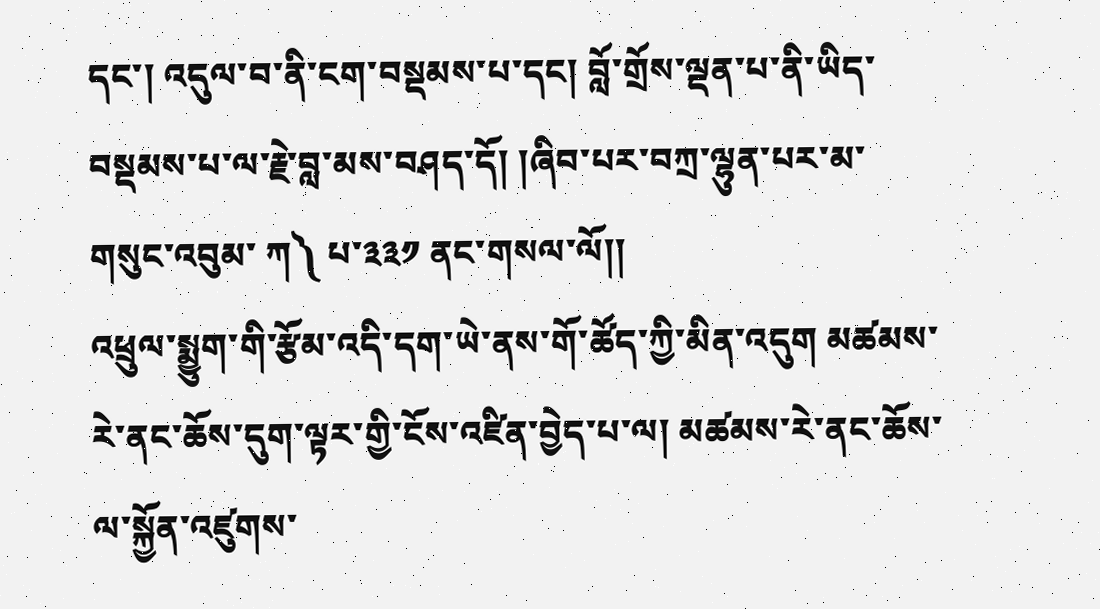དང་། འདུལ་བ་ནི་ངག་བསྡམས་པ་དང། བློ་གྲོས་ལྡན་པ་ནི་ཡིད་བསྡམས་པ་ལ་རྗེ་བླ་མས་བཤད་དོ། །ཞིབ་པར་བཀྲ་ལྷུན་པར་མ་གསུང་འབུམ་ ཀ༽ པ་༣༣༡ ནང་གསལ་ལོ།།
འཕྲུལ་སྨྱུག་གི་རྩོམ་འདི་དག་ཡེ་ནས་གོ་ཚོད་ཀྱི་མིན་འདུག མཚམས་རེ་ནང་ཆོས་དུག་ལྟར་གྱི་ངོས་འཛིན་བྱེད་པ་ལ། མཚམས་རེ་ནང་ཆོས་ལ་སྐྱོན་འཛུགས་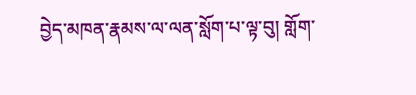བྱེད་མཁན་རྣམས་ལ་ལན་སློག་པ་ལྟ་བུ། གློག་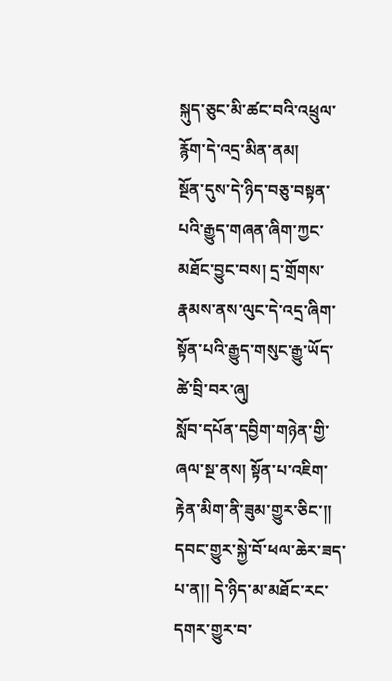སྐུད་ཅུང་མི་ཚང་བའི་འཕྲུལ་རྙོག་དེ་འདྲ་མིན་ནམ།
སྔོན་དུས་དེ་ཉིད་བཅུ་བསྟན་པའི་རྒྱུད་གཞན་ཞིག་ཀྱང་མཐོང་བྱུང་བས། དྲ་གྲོགས་རྣམས་ནས་ལུང་དེ་འདྲ་ཞིག་སྟོན་པའི་རྒྱུད་གསུང་རྒྱུ་ཡོད་ཚེ་བྲི་བར་ཞུ།
སློབ་དཔོན་དབྱིག་གཉེན་གྱི་ཞལ་སྔ་ནས། སྟོན་པ་འཇིག་རྟེན་མིག་ནི་ཟུམ་གྱུར་ཅིང་།། དབང་གྱུར་སྐྱེ་བོ་ཕལ་ཆེར་ཟད་པ་ན།། དེ་ཉིད་མ་མཐོང་རང་དགར་གྱུར་བ་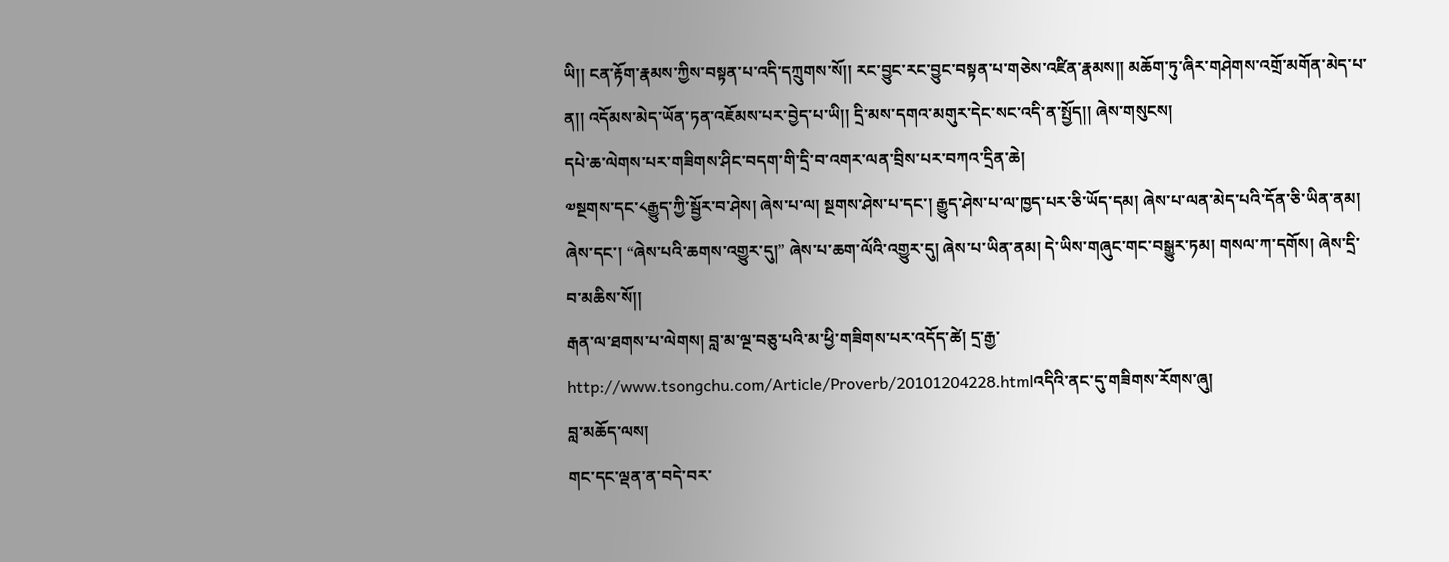ཡི།། ངན་རྟོག་རྣམས་ཀྱིས་བསྟན་པ་འདི་དཀྲུགས་སོ།། རང་བྱུང་རང་བྱུང་བསྟན་པ་གཅེས་འཛིན་རྣམས།། མཆོག་ཏུ་ཞིར་གཤེགས་འགྲོ་མགོན་མེད་པ་ན།། འདོམས་མེད་ཡོན་ཏན་འཇོམས་པར་བྱེད་པ་ཡི།། དྲི་མས་དགའ་མགུར་དེང་སང་འདི་ན་སྤྱོད།། ཞེས་གསུངས།
དཔེ་ཆ་ལེགས་པར་གཟིགས་ཤིང་བདག་གི་དྲི་བ་འགར་ལན་བྲིས་པར་བཀའ་དྲིན་ཆེ།
༧སྔགས་དང་༨རྒྱུད་ཀྱི་སྦྱོར་བ་ཤེས། ཞེས་པ་ལ། སྔགས་ཤེས་པ་དང་། རྒྱུད་ཤེས་པ་ལ་ཁྱད་པར་ཅི་ཡོད་དམ། ཞེས་པ་ལན་མེད་པའི་དོན་ཅི་ཡིན་ནམ། ཞེས་དང་། “ཞེས་པའི་ཆགས་འགྱུར་དུ།” ཞེས་པ་ཆག་ལོའི་འགྱུར་དུ། ཞེས་པ་ཡིན་ནམ། དེ་ཡིས་གཞུང་གང་བསྒྱུར་ཏམ། གསལ་ཀ་དགོས། ཞེས་དྲི་བ་མཆིས་སོ།།
རྒན་ལ་ཐགས་པ་ལེགས། བླ་མ་ལྔ་བཅུ་པའི་མ་ཕྱི་གཟིགས་པར་འདོད་ཚེ། དྲ་རྒྱ་http://www.tsongchu.com/Article/Proverb/20101204228.htmlའདིའི་ནང་དུ་གཟིགས་རོགས་ཞུ།
བླ་མཆོད་ལས།
གང་དང་ལྡན་ན་བདེ་བར་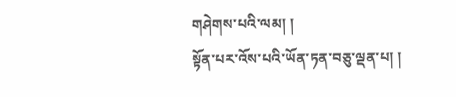གཤེགས་པའི་ལམ། །
སྟོན་པར་འོས་པའི་ཡོན་ཏན་བཅུ་ལྡན་པ། །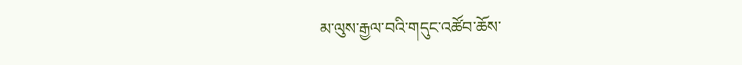མ་ལུས་རྒྱལ་བའི་གདུང་འཚོབ་ཆོས་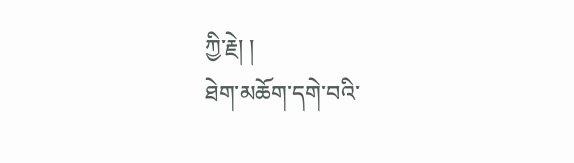ཀྱི་རྗེ། །
ཐེག་མཆོག་དགེ་བའི་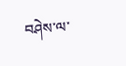བཤེས་ལ་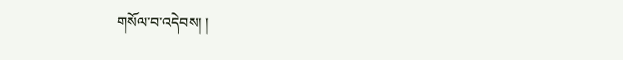གསོལ་བ་འདེབས། །